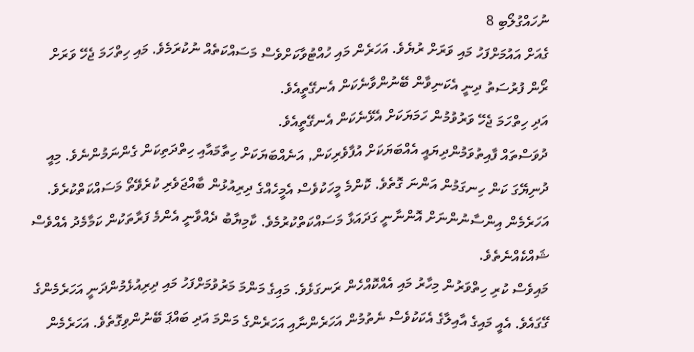ނުހައްގުލޯބި 8
ގެއަށް އައުމަށްފަހު މައި ވަރަށް ރުޔެވެ. އަހަރެން މައި ހުއްޓުވާކަށްވެސް މަސައްކަތެއް ނުކުރަމެވެ. މައި ހިތްހަމަ ޖެހޭ ވަރަށް ރޯން ފުރުސަތު ދިނީ އެކަނިވާން ބޭނުންވާނެކަން އެނގޭތީއެވެ.
އަދި ހިތްހަމަ ޖެހޭ ވަރުވުމުން ހަމަޔަކަށް އެޅޭނެކަން އެނގޭތީއެވެ.
ދުވަސްތައް ފާއިތުވަމުންދިޔައީ އެއްބަޔަކަށް އުފާވެރިކަން, އަނެއްބަޔަކަށް ހިތާމައާއި ހިތްދަތިކަން ގެންނަމުންނެވެ. މިއީ ދުނިޔޭގަ ކަން ހިނގަމުން އަންނަ ގޮތެވެ. ކޮންމެ މީހަކުވެސް އެމީހެއްގެ ދިރިއުޅުން ބާއްޖަވެރި ކުރެވޭތޯ މަސައްކަތްކުރެވެ. އަހަރެމެން އިންސާނުންނަށް އޮންނާނީ ގަދައަޅާ މަސައްކަތްކުރުމެވެ. ކާމިޔާބު ދެއްވާނީ އެންމެ ފަރާތަކުން ކަމާމެދު އެއްވެސް ޝައްކެއްނެތެވެ.
މައިވެސް ކުރި ހިތްވަރުން މިހާރު މައި އެއްކޮއްހެން ރަނގަޅެވެ. މައިގެ މަންމަ މަރުވުމަށްފަހު މައި ދިރިއުޅެމުންދަނީ އަހަރެމެންގެ ގޭގައެވެ. އެއީ މައިގެ އާއިލާގެ އެކަކުވެސް ނެތުމުން އަހަރެންނާއި އަހަރެންގެ މަންމަ އަދި ބައްޕަ ބޭނުންވިގޮތެވެ. އަހަރެމެން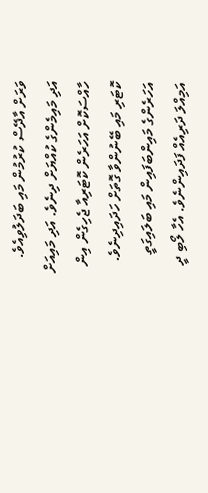ވަރަށް އާދޭސް ކުރުމުން މައި ބަދަލުވިއެވެ. އަދި މައިމެންގެ ކުއްޔަށް ދިނެވެ. އަދި މައިއަށް ހާއްސަކޮށް އަހަރެން ކޮޓަރިއާ ޖެހިގެން އިން ކޮޓަރި މައި ބޭނުންވާ ގޮތަށް ހަދައިދިނެވެ. އަހަރެންގެ މައިންބަފައިން މައި ބަލައިގަތީ އަމިއްލަ ދަރިއެއް ފަދައިންނެވެ. އެހާ ލޯބި ދީ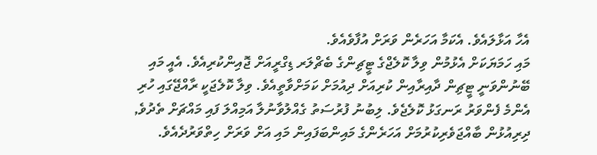އެހާ އަޅާލައެވެ. އެކަމާ އަހަރެން ވަރަށް އުފާވެއެވެ.
މައި ހަމަޔަކަށް އެޅުމުން ވިލާ ކޮލެޖްގެ ޓީޗިންގެ ބެޗްލަރ ޑިގްރީއަށް ޖޮއިންކުރިއެވެ. އެއީ މައި ބޭނުންވަނީ ޓީޗިން ދާއިރާއިން ކުރިއަށް ދިއުމަށް ކަމަށްވާތީއެވެ. ވިލާ ކޮލެޖަކީ ރާއްޖޭގައި ހުރި އެންމެ ފެންވަރު ރަނގަޅު ކޮލެޖެވެ. ލިބުނު ފުރުސަތު ގެއްލުވާނުލާ އަމިއްލަ ފައި މައްޗަށް ތެދުވެ, ދިރިއުޅުން ބާއްޖަވެރިކުރުމަށް އަހަރެންގެ މައިންބަފައިން މައި އަށް ވަރަށް ހިތްވަރުދެއެވެ.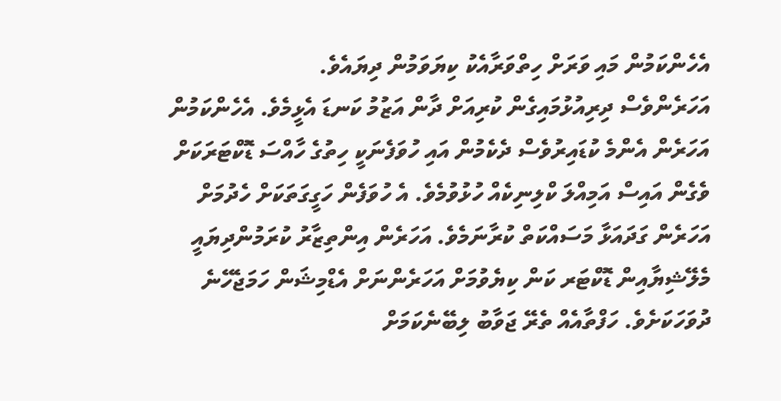އެހެންކަމުން މައި ވަރަށް ހިތްވަރާއެކު ކިޔަވަމުން ދިޔައެވެ.
އަހަރެންވެސް ދިރިއުޅުމައިގެން ކުރިއަށް ދާން އަޒުމު ކަނޑަ އެޅީމެވެ. އެހެންކަމުން އަހަރެން އެންމެ ކުޑައިރުވެސް ދެކެމުން އައި ހުވަފެނަކީ ހިތުގެ ހާއްސަ ޑޮކްޓަރަކަށް ވެގެން އައިސް އަމިއްލަ ކްލިނިކެއް ހުޅުވުމެވެ. އެ ހުވަފެން ހަގީގަތަކަށް ހެދުމަށް އަހަރެން ގަދައަޅާ މަސައްކަތް ކުރާނަމެވެ. އަހަރެން އިންތިޒާރު ކުރަމުންދިޔައީ މެލޭޝިޔާއިން ޑޮކްޓަރ ކަން ކިޔެވުމަށް އަހަރެންނަށް އެޑްމިޝަން ހަމަޖެހޭނެ ދުވަހަކަށެވެ. ހަފްތާއެއް ތެރޭ ޖަވާބު ލިބޭނެކަމަށް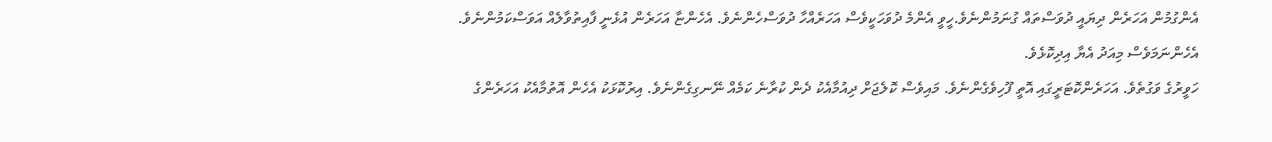އެންގުމުން އަހަރެން ދިޔައީ ދުވަސްތައް ގުނަމުންނެވެ.ހީވީ އެންމެ ދުވަހަކީވެސް އަހަރެއްހާ ދުވަސްހެންނެވެ. އެހެންޏާ އަހަރެން އުޅެނީ ފާއިތުވާލެއް އަވަސްކަމުންނެވެ. އެހެންނަމަވެސް މިއަދު އެޔާ އިދިކޮޅެވެ.
ހަވީރުގެ ވަގުތެވެ. އަހަރެންކޮޓަރީގައި އޮތީ ފޫހިވެގެންނެވެ. މައިވެސް ކޮލެޖަށް ދިއުމާއެކު ދެން ކުރާނެ ކަމެއް ނޭނގިގެންނެވެ. އިރުކޮޅަކު އެހެން އޮތުމާއެކު އަހަރެންގެ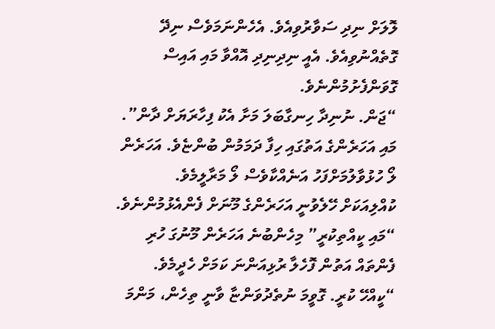ލޮލަށް ނިދި ސަވާރުވިއެވެ. އެހެންނަމަވެސް ނިދޭ ގޮތެއްނުވިއެވެ. އެއީ ނިދިނިދި އޮއްވާ މައި އައިސް ގޮވަންފެށުމުންނެވެ.
“ޖަން. ނުނިދާ ހިނގާބަލަ މަށާ އެކު ފިހާރަޔަށް ދާން”. މައި އަހަރެންގެ އަތުގައި ހިފާ ދަމަމުން ބުންޏެވެ. އަހަރެން ލޯ ހުޅުވާލުމަށްފަހު އަނެއްކާވެސް ލޯ މަރާލީމެވެ. ކުއްލިއަކަށް ހޭލެވުނީ އަހަރެންގެ މޫނަށް ފެންއެޅުމުންނެވެ. “މައި ކީއްތިކުރީ” މިހެންބުނެ އަހަރެން މޫނުގަ ހުރި ފެންތައް އަތުން ފޮހެލާ ރުޅިއަންނަ ކަމަށް ހެދީމެވެ.
“ކީއްހޭ ކުރީ. ގޮވީމަ ނުތެދުވަންޏާ ވާނީ ތިހެން، މަންމަ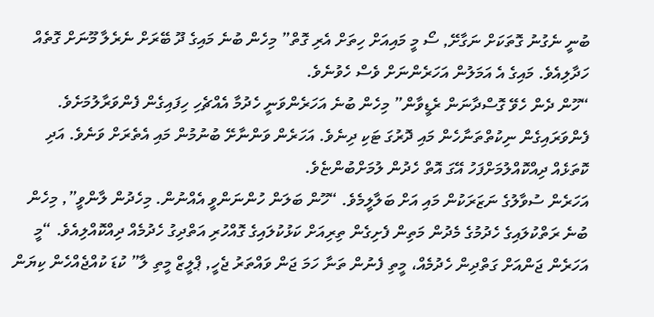ބުނީ ނެގުނު ގޮތަކަށް ނަގާށޭ, ސޯ މީ މައިއަށް ހިތަށް އެރި ގޮތް” މިހެން ބުނެ މައިގެ ދޫ ބޭރަށް ނެރެލާ މޫނަށް ގޮތެއް ހަދާލިއެވެ. މައިގެ އެ އަމަލުން އަހަރެންނަށް ވެސް ހެވުނެވެ.
“ހޫން ދެން ހެވޭ ގޮސްދާނަން ރެޑީވާން” މިހެން ބުނެ އަހަރެންވަނީ ހެދުމާ އެއްޗެހި ހިފައިގެން ފެންވަރާލުމަށެވެ. ފެންވަރައިގެން ނިކުތްތަނާހެން މައި ދޮރުގަ ޓަކި ދިނެވެ. އަހަރެން ވަންނާށޭ ބުނުމުން މައި އެތެރަށް ވަނެވެ. އަދި ކޮތަޅެއް ދިއްކޮއްލުމަށްފަހު އޭގަ އޮތް ހެދުން ލުމަށްބުންޏެވެ.
އަހަރެން ސުވާލުގެ ނަޒަރަކުން މައި އަށް ބަލާލީމެވެ. “ހޫން ބަލަން ހުންނަންވީ އެއްނުން. މިހެދުން ލާންވީ”, މިހެން ބުނެ ރަތްކުލައިގެ ހެދުމުގެ މެދުން މަތިން ފެށިގެން ތިރިއަށް ކަޅުކުލައިގެ ގޮއްހުރި އަތްދިގު ހެދުމެއް ދިއްކޮއްލިއެވެ. “މީ އަހަރެން ޖަންއަށް ގަތްދިން ހެދުމެއް، މީތި ފެނުން ތަނާ ހަމަ ޖަން ވައްތަރު ޖެހީ, ޕްލީޒް މީތި ލާ” ކުޑަ ކުއްޖެއްހެން ކިޔަން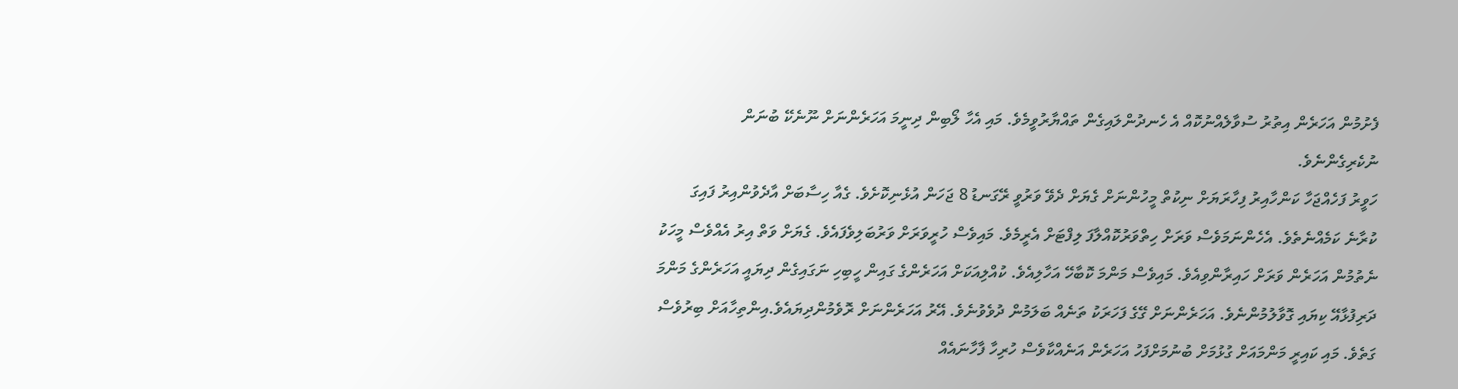ފެށުމުން އަހަރެން އިތުރު ސުވާލެއްނުކޮއް އެ ހެނދުންލައިގެން ތައްޔާރުވީމެވެ. މައި އެހާ ލޯބިން ދިނީމަ އަހަރެންނަށް ނޫނެކޭ ބުނަން ނުކެރިގެންނެވެ.
ހަވީރު ފަހެއްޖަހާ ކަންހާއިރު ފިހާރަޔަށް ނިކުތް މީހުންނަށް ގެޔަށް ދެވޭ ވަރުވީ ރޭގަނޑު 8 ޖަހަން އުޅެނިކޮށެވެ. ގެއާ ހިސާބަށް އާދެވުންއިރު ފައިގަ ކުރާނެ ކަމެއްނެތެވެ. އެހެންނަމަވެސް ވަރަށް ހިތްވަރުކޮއްލާފަ ލިފްޓަށް އެރީމެވެ. މައިވެސް ހުރީވަރަށް ވަރުބަލިވެފައެވެ. ގެޔަށް ވަތް އިރު އެއްވެސް މީހަކު ނެތުމުން އަހަރެން ވަރަށް ހައިރާންވިއެވެ. މައިވެސް މަންމަ ކޮބާހޭ އަހާލިއެވެ. ކުއްލިއަކަށް އަހަރެންގެ ގައިން ހީބިހި ނަގައިގެން ދިޔައީ އަހަރެންގެ މަންމަ ދަރިފުޅާއޭ ކިޔައި ގޮވާލުމުންނެވެ. އަހަރެންނަށް ގޭގެ ފަހަރަކު ތަނެއް ބަލަމުން ދުވެވުނެވެ. އޭރު އަހަރެންނަށް ރޮވެމުންދިޔައެވެ.އިންތިހާއަށް ބިރުވެސް ގަތެވެ. މައި ކައިރީ މަންމައަށް ގުޅުމަށް ބުނުމަށްފަހު އަހަރެން އަނެއްކާވެސް ހުރިހާ ފާހާނައެއް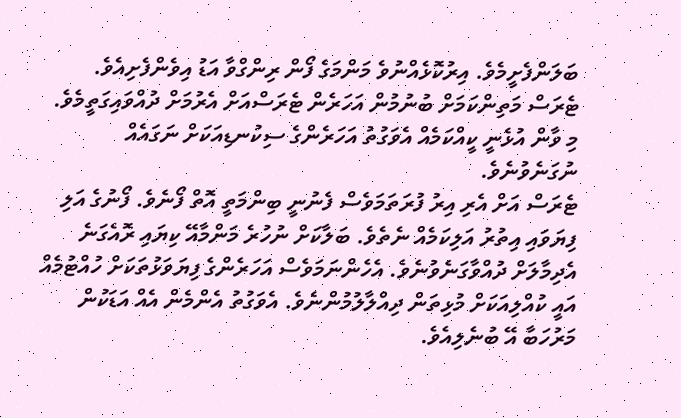ބަލަންފެށީމެވެ. އިރުކޮޅެއްނުވެ މަންމަގެ ފޯން ރިންގްވާ އަޑު އިވެންފެށިއެވެ. ޓެރަސް މަތިންކަމަށް ބުނުމުން އަހަރެން ޓެރަސްއަށް އެރުމަށް ދުއްވައިގަތީމެވެ. މި ވާން އުޅެނީ ކީއްކަމެއް އެވަގުތު އަހަރެންގެ ސިކުނޑިއަކަށް ނަގައެއް ނުގަނެވުނެވެ.
ޓެރަސް އަށް އެރި އިރު ފުރަތަމަވެސް ފެނުނީ ބިންމަތީ އޮތް ފޯނެވެ. ފޯނުގެ އަލި ފިޔަވައި އިތުރު އަލިކަމެއް ނެތެވެ. ބަލާކަށް ނުހުރެ މަންމާއޭ ކިޔައި ރޮއެގަނެ އެދިމާލަށް ދުއްވާގަނެވުނެވެ. އެހެންނަމަވެސް އަހަރެންގެ ފިޔަވަޅުތަކަށް ހުއްޓުމެއް އައީ ކުއްލިއަކަށް މުޅިތަން ދިއްލާލުމުންނެވެ. އެވަގުތު އެންމެން އެއް އަޑަކުން މަރުހަބާ އޭ ބުނެލިއެވެ.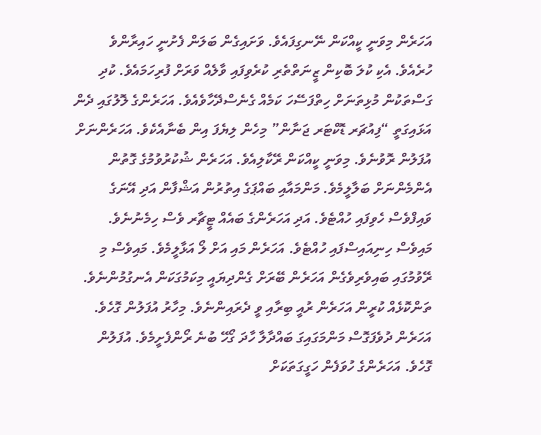އަހަރެން މިވަނީ ކީއްކަން ނޭނގިފައެވެ. ވަށައިގެން ބަލަން ފެށުނީ ހައިރާންވެ ހުރެއެވެ. އެކި ކުލަ ބޮކިން ޒީނަތްތެރި ކުރެވިފައި ވާލެއް ވަރަށް ފުރިހަމައެވެ. ކުދި ގަސްތަކުން މުޅިތަނަށް ހިތްފަސޭހަ ކަމެއް ގެނެސްދޭހާވެއެވެ. އަހަރެންގެ ލޮލުގައި ދެން އަޅައިގަތީ “ފިއުޗަރ ޑޮކްޓަރ ޖަނާން” މިހެން ލިޔެފަ އިން ބެނާއެކެވެ. އަހަރެންނަށް އުފަލުން ރޮވުނެވެ. މިވަނީ ކީއްކަން ރޭކާލިއެވެ. އަހަރެން ޝުކުރުވުމުގެ ގޮތުން އެންމެންނަށް ބަލާލީމެވެ. މަންމައާއި ބައްޕަގެ އިތުރުން އަޝްފާން އަދި އޭނަގެ ވައިފްވެސް ހެވިފައި ހުއްޓެވެ. އަދި އަހަރެންގެ ބައެއް ޓީޗާރ ވެސް ހިމެނުނެވެ. މައިވެސް ހިނިއައިސްފައި ހުއްޓެވެ. އަހަރެން މައި އަށް ލޯ އަޅާލީމެވެ. މައިވެސް މި ރޭވުމުގައި ބައިވެރިވެގެން އަހަރެން ބޭރަށް ގެންދިޔައީ މިކަމުގަކަން އެނގުމުންނެވެ. ތަންކޮޅެއް ކުރީން އަހަރެން ރުއީ ބިރާއި ވީ ދެރައިންނެވެ. މިހާރު އުފަލުން ގޮހެވެ. އަހަރެން ދުވެފަގޮސް މަންމަގައިގަ ބައްދާލާ ހާދަ ގޯހޭ ބުނެ ރޯންފެށީމެވެ. އުފަލުން ގޮހެވެ. އަހަރެންގެ ހުވަފެން ހަގީގަތަކަށް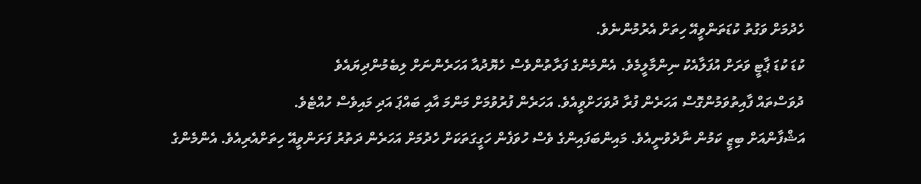ހެދުމަށް ވަގުތު ކުޑަތަންވީއޭ ހިތަށް އެރުމުންނެވެ.
ކުޑަ ކުޑަ ޕާޓީ ވަރަށް އުފަލާއެކު ނިންމާލީމެވެ. އެންމެންގެ ފަރާތުންވެސް ހެޔޮދުއާ އަހަރެންނަށް ލިބެމުންދިޔައެވެ
ދުވަސްތައް ފާއިތުވަމުންގޮސް އަހަރެން ފުރާ ދުވަހަށްވީއެވެ. އަހަރެން ފުރުވުމަށް މަންމަ އާއި ބައްޕަ އަދި މައިވެސް ހުއްޓެވެ.
އަޝްފާންއަށް ބިޒީ ކަމުން ނާދެވުނީއެވެ. މައިންބަފައިންގެ ވެސް ހުވަފެން ހަގީގަތަކަށް ހެދުމަށް އަހަރެން ދަތުރު ފަށަންވީއޭ ހިތަށްއެރިއެވެ. އެންމެންގެ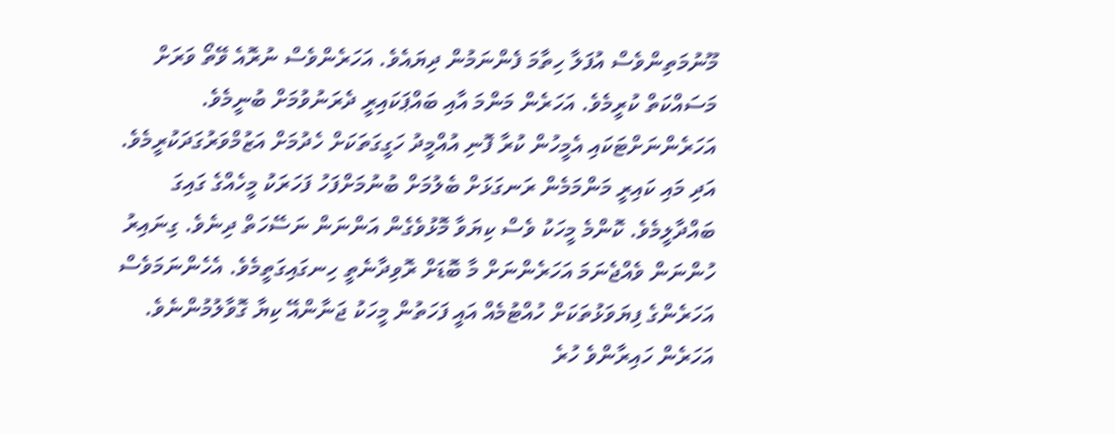މޫނުމަތިންވެސް އުފަލާ ހިތާމަ ފެންނަމުން ދިޔައެވެ. އަހަރެންވެސް ނުރޮއެ ވޭތޯ ވަރަށް މަސައްކަތް ކުރީމެވެ. އަހަރެން މަންމަ އާއި ބައްޕަކައިރީ ދެރަނުވުމަށް ބުނީމެވެ. އަހަރެންނަށްޓަކައި އެމީހުން ކުރާ ފޮނި އުއްމީދު ހަގީގަތަކަށް ހެދުމަށް އަޒުމްވަރުގަދަކުރީމެވެ. އަދި މައި ކައިރީ މަންމަމެން ރަނގަޅަށް ބެލުމަށް ބުނުމަށްފަހު ފަހަރަކު މީހެއްގެ ގައިގަ ބައްދާލީމެވެ. ކޮންމެ މީހަކު ވެސް ކިޔަވާ މޮޅުވެގެން އަންނަން ނަސޭހަތް ދިނެވެ. ގިނައިރު ހުންނަން ވެއްޖެނަމަ އަހަރެންނަށް މާ ބޮޑަށް ރޮވިދާނެތީ ހިނގައިގަތީމެވެ. އެހެންނަމަވެސް އަހަރެންގެ ފިޔަވަޅުތަކަށް ހުއްޓުމެއް އައީ ފަހަތުން މީހަކު ޖަނާންއޭ ކިޔާ ގޮވާލުމުންނެވެ. އަހަރެން ހައިރާންވެ ހުރެ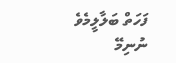ފަހަތް ބަލާލީމެވެ
ނުނިމޭ